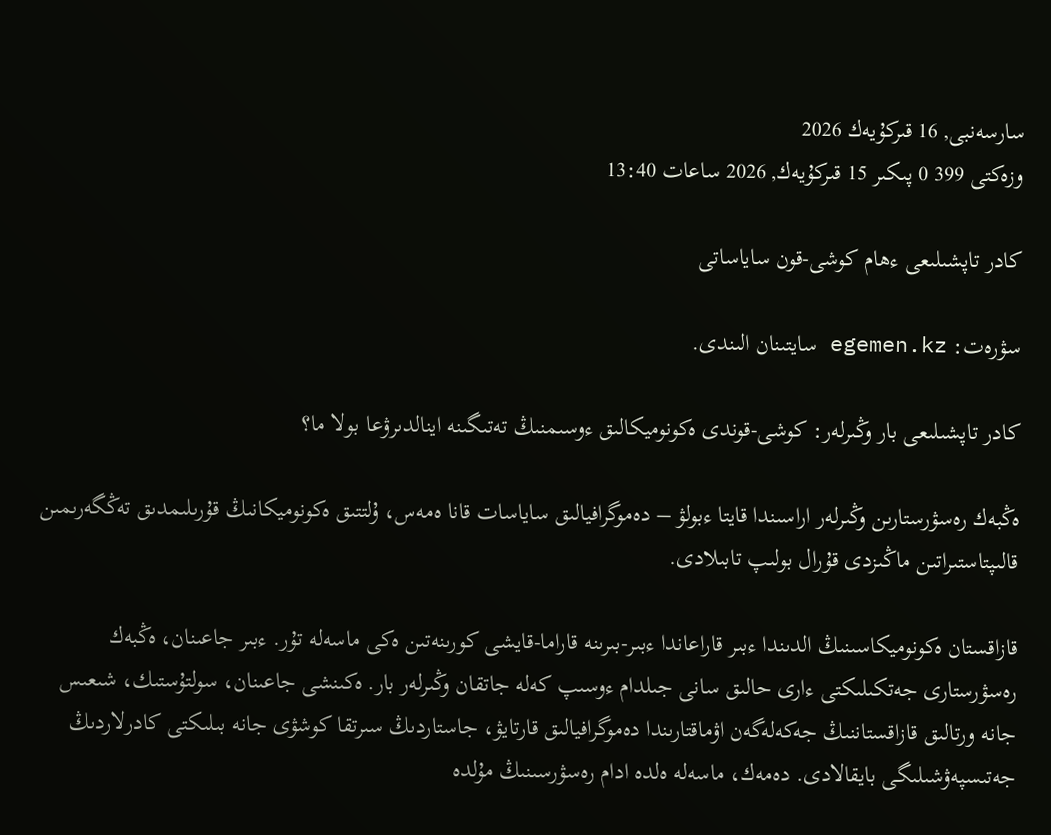سارسەنبى, 16 قىركۇيەك 2026
وزەكتى 399 0 پىكىر 15 قىركۇيەك, 2026 ساعات 13:40

كادر تاپشىلىعى ءھام كوشى-قون ساياساتى

سۋرەت: egemen.kz سايتىنان الىندى.

كادر تاپشىلىعى بار وڭىرلەر: كوشى-قوندى ەكونوميكالىق ءوسىمنىڭ تەتىگىنە اينالدىرۋعا بولا ما؟

ەڭبەك رەسۋرستارىن وڭىرلەر اراسىندا قايتا ءبولۋ – دەموگرافيالىق ساياسات قانا ەمەس، ۇلتتىق ەكونوميكانىڭ قۇرىلىمدىق تەڭگەرىمىن قالىپتاستىراتىن ماڭىزدى قۇرال بولىپ تابىلادى.

قازاقستان ەكونوميكاسىنىڭ الدىندا ءبىر قاراعاندا ءبىر-بىرىنە قاراما-قايشى كورىنەتىن ەكى ماسەلە تۇر. ءبىر جاعىنان، ەڭبەك رەسۋرستارى جەتكىلىكتى ءارى حالىق سانى جىلدام ءوسىپ كەلە جاتقان وڭىرلەر بار. ەكىنشى جاعىنان، سولتۇستىك، شىعىس جانە ورتالىق قازاقستاننىڭ جەكەلەگەن اۋماقتارىندا دەموگرافيالىق قارتايۋ، جاستاردىڭ سىرتقا كوشۋى جانە بىلىكتى كادرلاردىڭ جەتىسپەۋشىلىگى بايقالادى. دەمەك، ماسەلە ەلدە ادام رەسۋرسىنىڭ مۇلدە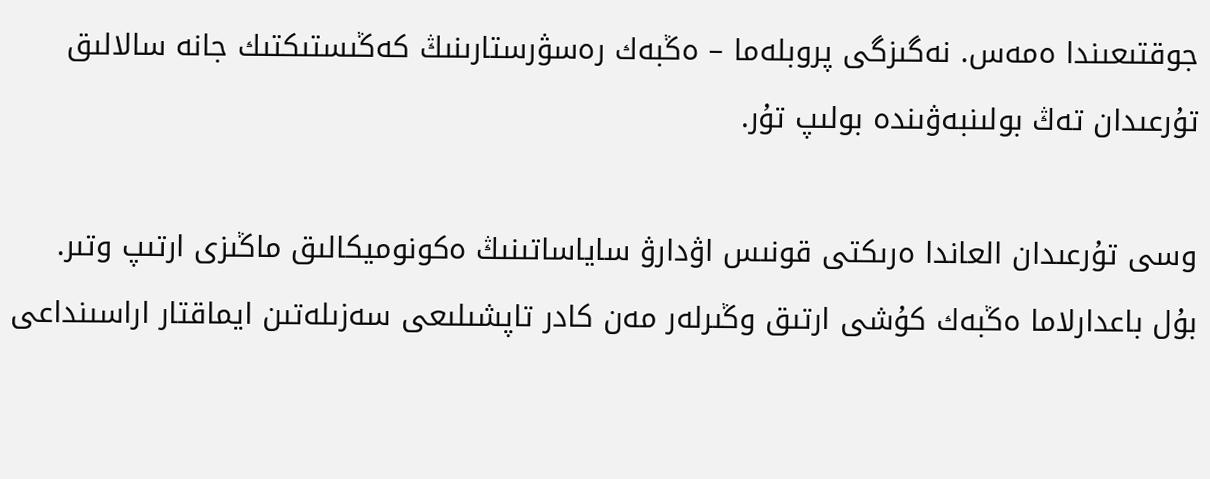جوقتىعىندا ەمەس. نەگىزگى پروبلەما – ەڭبەك رەسۋرستارىنىڭ كەڭىستىكتىك جانە سالالىق تۇرعىدان تەڭ بولىنبەۋىندە بولىپ تۇر.

وسى تۇرعىدان العاندا ەرىكتى قونىس اۋدارۋ ساياساتىنىڭ ەكونوميكالىق ماڭىزى ارتىپ وتىر. بۇل باعدارلاما ەڭبەك كۇشى ارتىق وڭىرلەر مەن كادر تاپشىلىعى سەزىلەتىن ايماقتار اراسىنداعى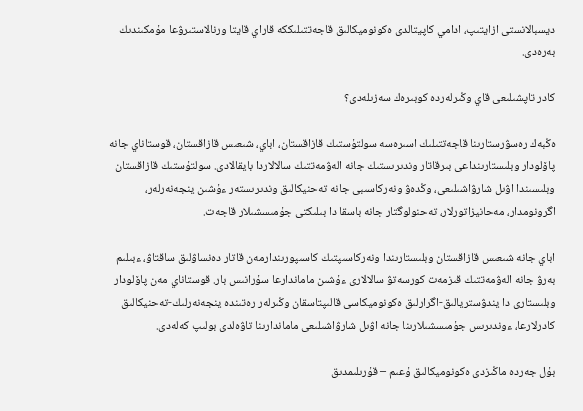ديسبالانستى ازايتىپ، ادامي كاپيتالدى ەكونوميكالىق قاجەتتىلىككە قاراي قايتا ورنالاستىرۋعا مۇمكىندىك بەرەدى.

كادر تاپشىلىعى قاي وڭىرلەردە كوبىرەك سەزىلەدى؟

ەڭبەك رەسۋرستارىنا قاجەتتىلىك اسىرەسە سولتۇستىك قازاقستان، اباي، شىعىس قازاقستان، قوستاناي جانە پاۆلودار وبلىستارىنداعى بىرقاتار وندىرىستىك جانە الەۋمەتتىك سالالاردا بايقالادى. سولتۇستىك قازاقستان وبلىسىندا اۋىل شارۋاشىلىعى، وڭدەۋ ونەركاسىبى جانە تەحنيكالىق وندىرىستەر ءۇشىن ينجەنەرلەر، اگرونومدار، مەحانيزاتورلار، تەحنولوگتار جانە باسقا دا بىلىكتى جۇمىسشىلار قاجەت.

اباي جانە شىعىس قازاقستان وبلىستارىندا ونەركاسىپتىك كاسىپورىندارمەن قاتار دەنساۋلىق ساقتاۋ، ءبىلىم بەرۋ جانە الەۋمەتتىك قىزمەت كورسەتۋ سالالارى ءۇشىن ماماندارعا سۇرانىس بار. قوستاناي مەن پاۆلودار وبلىستارى دا يندۋستريالىق-اگرارلىق ەكونوميكاسى قالىپتاسقان وڭىرلەر رەتىندە ينجەنەرلىك-تەحنيكالىق كادرلارعا، ءوندىرىس جۇمىسشىلارىنا جانە اۋىل شارۋاشىلىعى ماماندارىنا تاۋەلدى بولىپ كەلەدى.

بۇل جەردە ماڭىزدى ەكونوميكالىق ۇعىم – قۇرىلىمدىق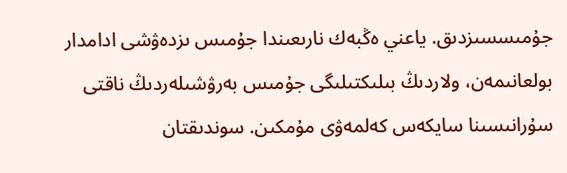جۇمىسسىزدىق. ياعني ەڭبەك نارىعىندا جۇمىس ىزدەۋشى ادامدار بولعانىمەن، ولاردىڭ بىلىكتىلىگى جۇمىس بەرۋشىلەردىڭ ناقتى سۇرانىسىنا سايكەس كەلمەۋى مۇمكىن. سوندىقتان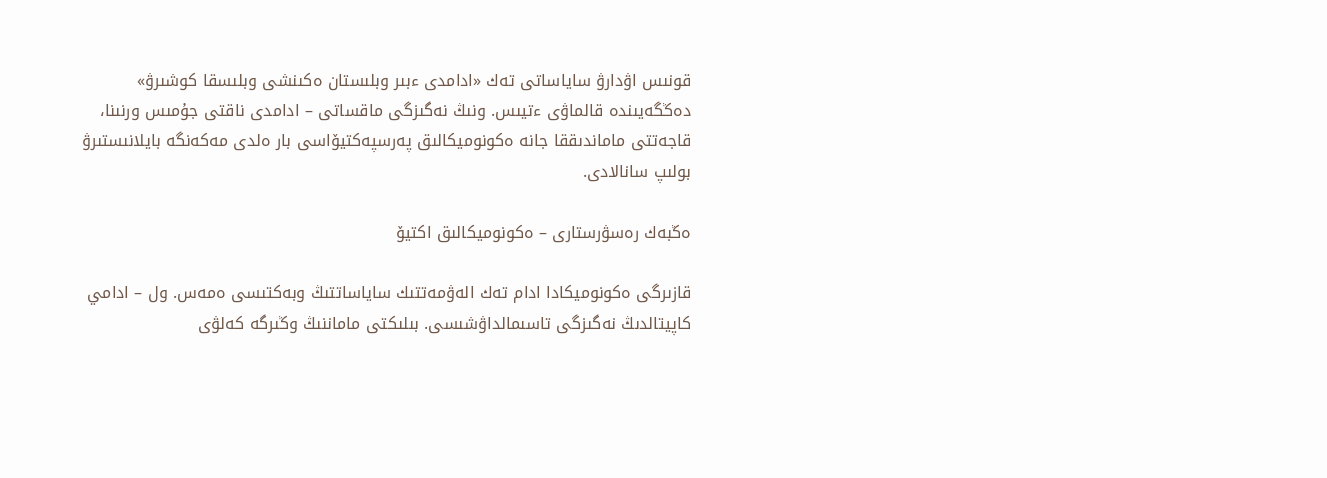قونىس اۋدارۋ ساياساتى تەك «ادامدى ءبىر وبلىستان ەكىنشى وبلىسقا كوشىرۋ» دەڭگەيىندە قالماۋى ءتيىس. ونىڭ نەگىزگى ماقساتى – ادامدى ناقتى جۇمىس ورنىنا، قاجەتتى ماماندىققا جانە ەكونوميكالىق پەرسپەكتيۆاسى بار ەلدى مەكەنگە بايلانىستىرۋ بولىپ سانالادى.

ەڭبەك رەسۋرستارى – ەكونوميكالىق اكتيۆ

قازىرگى ەكونوميكادا ادام تەك الەۋمەتتىك ساياساتتىڭ وبەكتىسى ەمەس. ول – ادامي كاپيتالدىڭ نەگىزگى تاسىمالداۋشىسى. بىلىكتى ماماننىڭ وڭىرگە كەلۋى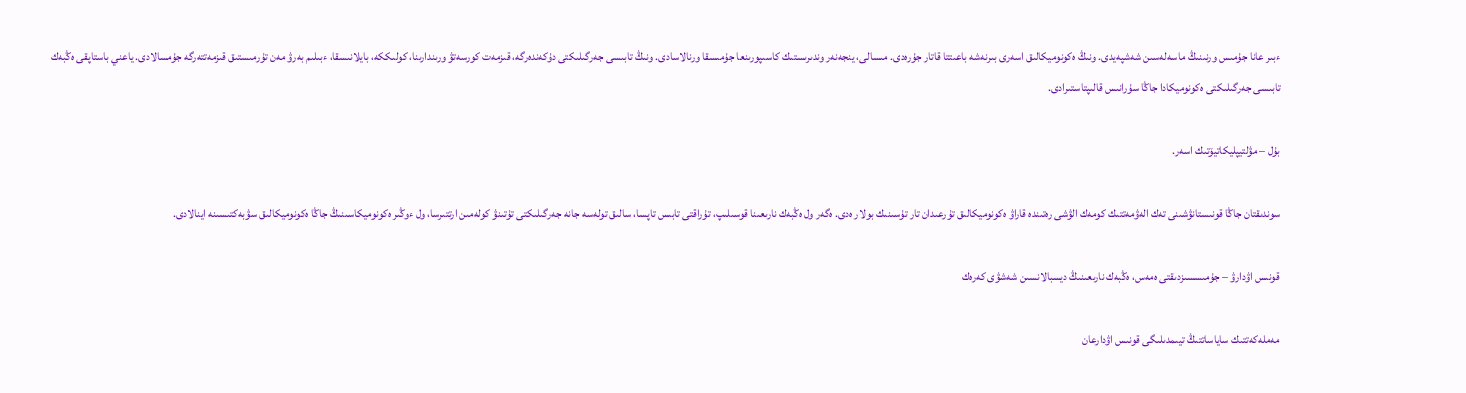ءبىر عانا جۇمىس ورنىنىڭ ماسەلەسىن شەشپەيدى. ونىڭ ەكونوميكالىق اسەرى بىرنەشە باعىتتا قاتار جۇرەدى. مىسالى، ينجەنەر وندىرىستىك كاسىپورىنعا جۇمىسقا ورنالاسادى. ونىڭ تابىسى جەرگىلىكتى دۇكەندەرگە، قىزمەت كورسەتۋ ورىندارىنا، كولىككە، بايلانىسقا، ءبىلىم بەرۋ مەن تۇرمىستىق قىزمەتتەرگە جۇمسالادى. ياعني باستاپقى ەڭبەك تابىسى جەرگىلىكتى ەكونوميكادا جاڭا سۇرانىس قالىپتاستىرادى.

بۇل – مۋلتيپليكاتيۆتىك اسەر.

سوندىقتان جاڭا قونىستانۋشىنى تەك الەۋمەتتىك كومەك الۋشى رەتىندە قاراۋ ەكونوميكالىق تۇرعىدان تار تۇسىنىك بولار ەدى. ەگەر ول ەڭبەك نارىعىنا قوسىلىپ، تۇراقتى تابىس تاپسا، سالىق تولەسە جانە جەرگىلىكتى تۇتىنۋ كولەمىن ارتتىرسا، ول ءوڭىر ەكونوميكاسىنىڭ جاڭا ەكونوميكالىق سۋبەكتىسىنە اينالادى.

قونىس اۋدارۋ – جۇمىسسىزدىقتى ەمەس، ەڭبەك نارىعىنىڭ ديسبالانسىن شەشۋى كەرەك

مەملەكەتتىك ساياساتتىڭ تيىمدىلىگى قونىس اۋدارعان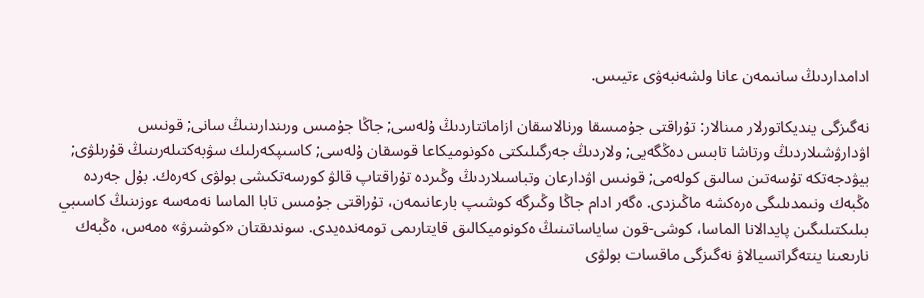ادامداردىڭ سانىمەن عانا ولشەنبەۋى ءتيىس.

نەگىزگى ينديكاتورلار مىنالار: تۇراقتى جۇمىسقا ورنالاسقان ازاماتتاردىڭ ۇلەسى; جاڭا جۇمىس ورىندارىنىڭ سانى; قونىس اۋدارۋشىلاردىڭ ورتاشا تابىس دەڭگەيى; ولاردىڭ جەرگىلىكتى ەكونوميكاعا قوسقان ۇلەسى; كاسىپكەرلىك سۋبەكتىلەرىنىڭ قۇرىلۋى; بيۋدجەتكە تۇسەتىن سالىق كولەمى; قونىس اۋدارعان وتباسىلاردىڭ وڭىردە تۇراقتاپ قالۋ كورسەتكىشى بولۋى كەرەك. بۇل جەردە ەڭبەك ونىمدىلىگى ەرەكشە ماڭىزدى. ەگەر ادام جاڭا وڭىرگە كوشىپ بارعانىمەن، تۇراقتى جۇمىس تابا الماسا نەمەسە ءوزىنىڭ كاسىبي بىلىكتىلىگىن پايدالانا الماسا، كوشى-قون ساياساتىنىڭ ەكونوميكالىق قايتارىمى تومەندەيدى. سوندىقتان «كوشىرۋ» ەمەس، ەڭبەك نارىعىنا ينتەگراتسيالاۋ نەگىزگى ماقسات بولۋى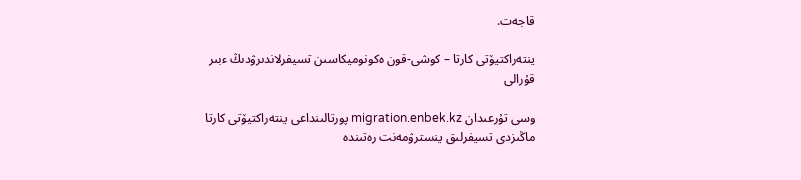قاجەت.

ينتەراكتيۆتى كارتا – كوشى-قون ەكونوميكاسىن تسيفرلاندىرۋدىڭ ءبىر قۇرالى

وسى تۇرعىدان migration.enbek.kz پورتالىنداعى ينتەراكتيۆتى كارتا ماڭىزدى تسيفرلىق ينسترۋمەنت رەتىندە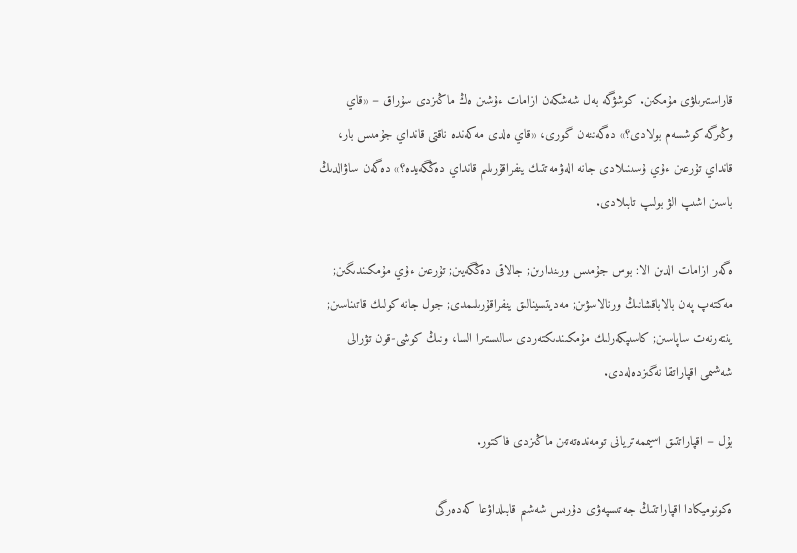قاراستىرىلۋى مۇمكىن. كوشۋگە بەل شەشكەن ازامات ءۇشىن ەڭ ماڭىزدى سۇراق – «قاي وڭىرگە كوشسەم بولادى؟» دەگەننەن گورى، «قاي ەلدى مەكەندە ناقتى قانداي جۇمىس بار، قانداي تۇرعىن ءۇي ۇسىنىلادى جانە الەۋمەتتىك ينفراقۇرىلىم قانداي دەڭگەيدە؟» دەگەن ساۋالدىڭ باسىن اشىپ الۋ بولىپ تابىلادى.

ەگەر ازامات الدىن الا: بوس جۇمىس ورىندارىن; جالاقى دەڭگەيىن; تۇرعىن ءۇي مۇمكىندىگىن; مەكتەپ پەن بالاباقشانىڭ ورنالاسۋىن; مەديتسينالىق ينفراقۇرىلىمدى; جول جانە كولىك قاتىناسىن; ينتەرنەت ساپاسىن; كاسىپكەرلىك مۇمكىندىكتەردى سالىستىرا السا، ونىڭ كوشى-قون تۋرالى شەشىمى اقپاراتقا نەگىزدەلەدى.

بۇل – اقپاراتتىق اسيممەتريانى تومەندەتەتىن ماڭىزدى فاكتور.

ەكونوميكادا اقپاراتتىڭ جەتىسپەۋى دۇرىس شەشىم قابىلداۋعا كەدەرگى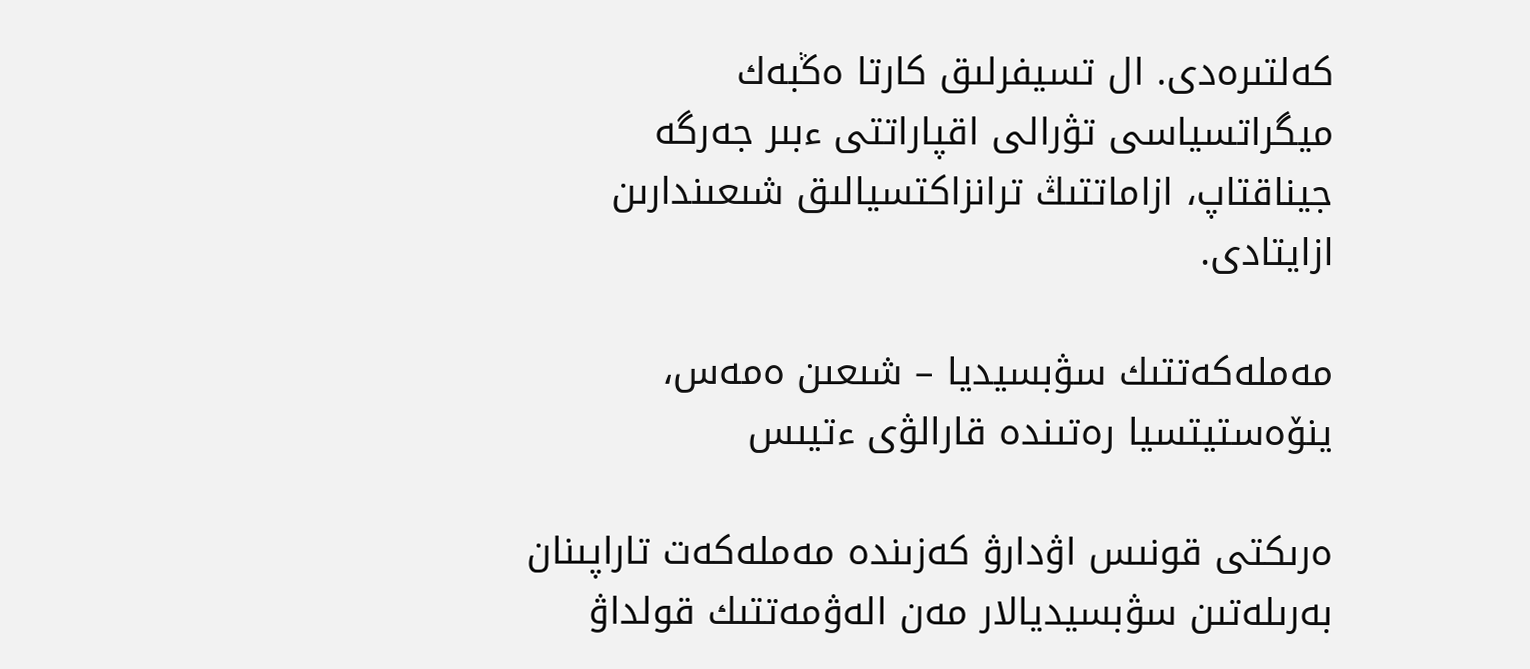كەلتىرەدى. ال تسيفرلىق كارتا ەڭبەك ميگراتسياسى تۋرالى اقپاراتتى ءبىر جەرگە جيناقتاپ، ازاماتتىڭ ترانزاكتسيالىق شىعىندارىن ازايتادى.

مەملەكەتتىك سۋبسيديا – شىعىن ەمەس، ينۆەستيتسيا رەتىندە قارالۋى ءتيىس

ەرىكتى قونىس اۋدارۋ كەزىندە مەملەكەت تاراپىنان بەرىلەتىن سۋبسيديالار مەن الەۋمەتتىك قولداۋ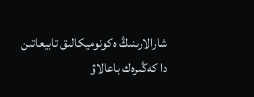شارالارىنىڭ ەكونوميكالىق تابيعاتىن دا كەڭىرەك باعالاۋ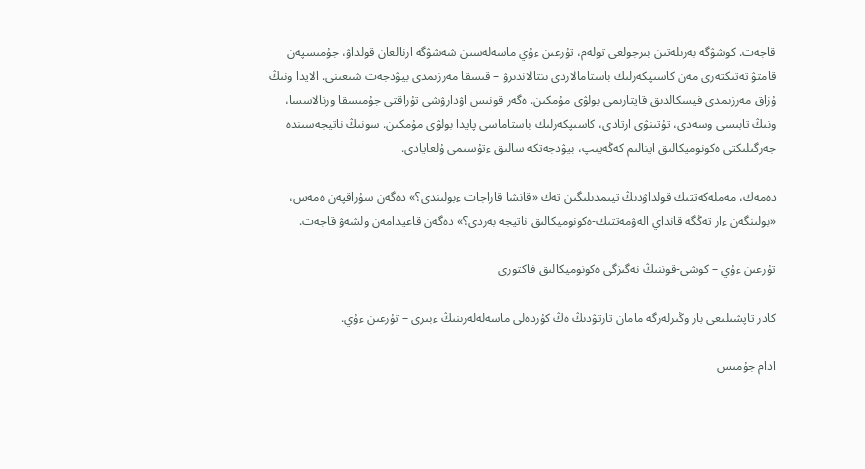قاجەت. كوشۋگە بەرىلەتىن بىرجولعى تولەم، تۇرعىن ءۇي ماسەلەسىن شەشۋگە ارنالعان قولداۋ، جۇمىسپەن قامتۋ تەتىكتەرى مەن كاسىپكەرلىك باستامالاردى ىنتالاندىرۋ – قىسقا مەرزىمدى بيۋدجەت شىعىنى. الايدا ونىڭ ۇزاق مەرزىمدى فيسكالدىق قايتارىمى بولۋى مۇمكىن. ەگەر قونىس اۋدارۋشى تۇراقتى جۇمىسقا ورنالاسسا، ونىڭ تابىسى وسەدى، تۇتىنۋى ارتادى، كاسىپكەرلىك باستاماسى پايدا بولۋى مۇمكىن. سونىڭ ناتيجەسىندە جەرگىلىكتى ەكونوميكالىق اينالىم كەڭەيىپ، بيۋدجەتكە سالىق ءتۇسىمى ۇلعايادى.

دەمەك، مەملەكەتتىك قولداۋدىڭ تيىمدىلىگىن تەك «قانشا قاراجات ءبولىندى؟» دەگەن سۇراقپەن ەمەس، «بولىنگەن ءار تەڭگە قانداي الەۋمەتتىك-ەكونوميكالىق ناتيجە بەردى؟» دەگەن قاعيدامەن ولشەۋ قاجەت.

تۇرعىن ءۇي – كوشى-قوننىڭ نەگىزگى ەكونوميكالىق فاكتورى

كادر تاپشىلىعى بار وڭىرلەرگە مامان تارتۋدىڭ ەڭ كۇردەلى ماسەلەلەرىنىڭ ءبىرى – تۇرعىن ءۇي.

ادام جۇمىس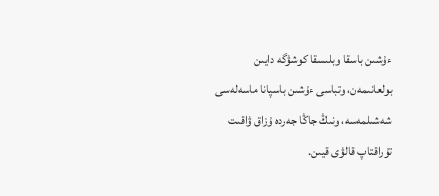ءۇشىن باسقا وبلىسقا كوشۋگە دايىن بولعانىمەن، وتباسى ءۇشىن باسپانا ماسەلەسى شەشىلمەسە، ونىڭ جاڭا جەردە ۇزاق ۋاقىت تۇراقتاپ قالۋى قيىن.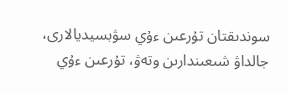سوندىقتان تۇرعىن ءۇي سۋبسيديالارى، جالداۋ شىعىندارىن وتەۋ، تۇرعىن ءۇي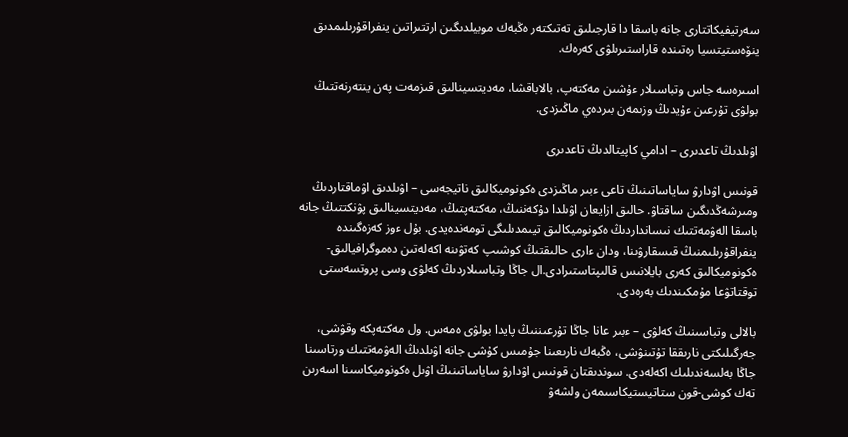سەرتيفيكاتتارى جانە باسقا دا قارجىلىق تەتىكتەر ەڭبەك موبيلدىگىن ارتتىراتىن ينفراقۇرىلىمدىق ينۆەستيتسيا رەتىندە قاراستىرىلۋى كەرەك.

اسىرەسە جاس وتباسىلار ءۇشىن مەكتەپ، بالاباقشا، مەديتسينالىق قىزمەت پەن ينتەرنەتتىڭ بولۋى تۇرعىن ءۇيدىڭ وزىمەن بىردەي ماڭىزدى.

اۋىلدىڭ تاعدىرى – ادامي كاپيتالدىڭ تاعدىرى

قونىس اۋدارۋ ساياساتىنىڭ تاعى ءبىر ماڭىزدى ەكونوميكالىق ناتيجەسى – اۋىلدىق اۋماقتاردىڭ ومىرشەڭدىگىن ساقتاۋ. حالىق ازايعان اۋىلدا دۇكەننىڭ، مەكتەپتىڭ، مەديتسينالىق پۋنكتتىڭ جانە باسقا الەۋمەتتىك نىسانداردىڭ ەكونوميكالىق تيىمدىلىگى تومەندەيدى. بۇل ءوز كەزەگىندە ينفراقۇرىلىمنىڭ قىسقارۋىنا، ودان ءارى حالىقتىڭ كوشىپ كەتۋىنە اكەلەتىن دەموگرافيالىق-ەكونوميكالىق كەرى بايلانىس قالىپتاستىرادى.ال جاڭا وتباسىلاردىڭ كەلۋى وسى پروتسەستى توقتاتۋعا مۇمكىندىك بەرەدى.

بالالى وتباسىنىڭ كەلۋى – ءبىر عانا جاڭا تۇرعىننىڭ پايدا بولۋى ەمەس. ول مەكتەپكە وقۋشى، جەرگىلىكتى نارىققا تۇتىنۋشى، ەڭبەك نارىعىنا جۇمىس كۇشى جانە اۋىلدىڭ الەۋمەتتىك ورتاسىنا جاڭا بەلسەندىلىك اكەلەدى. سوندىقتان قونىس اۋدارۋ ساياساتىنىڭ اۋىل ەكونوميكاسىنا اسەرىن تەك كوشى-قون ستاتيستيكاسىمەن ولشەۋ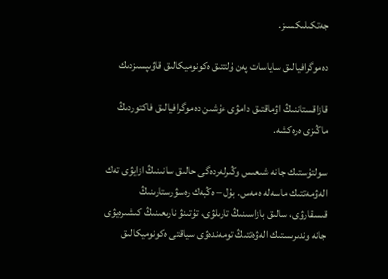جەتكىلىكسىز.

دەموگرافيالىق ساياسات پەن ۇلتتىق ەكونوميكالىق قاۋىپسىزدىك

قازاقستاننىڭ اۋماقتىق دامۋى ءۇشىن دەموگرافيالىق فاكتوردىڭ ماڭىزى ەرەكشە.

سولتۇستىك جانە شىعىس وڭىرلەردەگى حالىق سانىنىڭ ازايۋى تەك الەۋمەتتىك ماسەلە ەمەس. بۇل – ەڭبەك رەسۋرستارىنىڭ قىسقارۋى، سالىق بازاسىنىڭ تارىلۋى، تۇتىنۋ نارىعىنىڭ كىشىرەيۋى جانە وندىرىستىك الەۋەتتىڭ تومەندەۋى سياقتى ەكونوميكالىق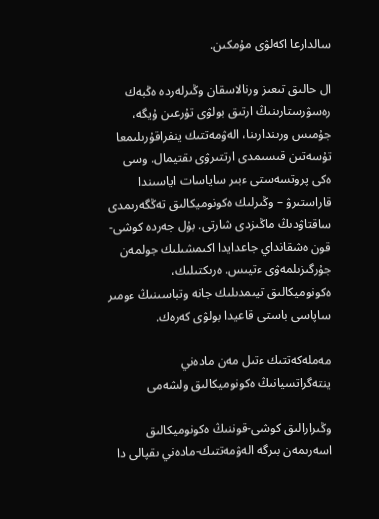سالدارعا اكەلۋى مۇمكىن.

ال حالىق تىعىز ورنالاسقان وڭىرلەردە ەڭبەك رەسۋرستارىنىڭ ارتىق بولۋى تۇرعىن ۇيگە، جۇمىس ورىندارىنا، الەۋمەتتىك ينفراقۇرىلىمعا تۇسەتىن قىسىمدى ارتتىرۋى ىقتيمال. وسى ەكى پروتسەستى ءبىر ساياسات اياسىندا قاراستىرۋ – وڭىرلىك ەكونوميكالىق تەڭگەرىمدى ساقتاۋدىڭ ماڭىزدى شارتى. بۇل جەردە كوشى-قون ەشقانداي جاعدايدا اكىمشىلىك جولمەن جۇرگىزىلمەۋى ءتيىس. ەرىكتىلىك، ەكونوميكالىق تيىمدىلىك جانە وتباسىنىڭ ءومىر ساپاسى باستى قاعيدا بولۋى كەرەك.

مەملەكەتتىك ءتىل مەن مادەني ينتەگراتسيانىڭ ەكونوميكالىق ولشەمى

وڭىرارالىق كوشى-قوننىڭ ەكونوميكالىق اسەرىمەن بىرگە الەۋمەتتىك-مادەني ىقپالى دا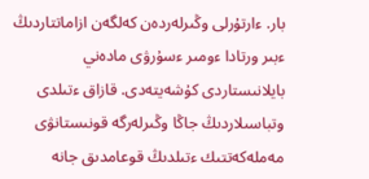بار. ءارتۇرلى وڭىرلەردەن كەلگەن ازاماتتاردىڭ ءبىر ورتادا ءومىر ءسۇرۋى مادەني بايلانىستاردى كۇشەيتەدى. قازاق ءتىلدى وتباسىلاردىڭ جاڭا وڭىرلەرگە قونىستانۋى مەملەكەتتىك ءتىلدىڭ قوعامدىق جانە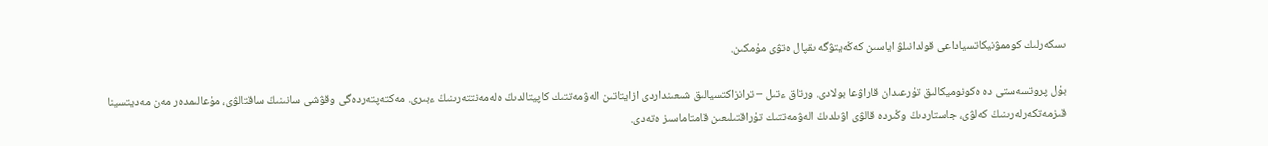ىسكەرلىك كوممۋنيكاتسياداعى قولدانىلۋ اياسىن كەڭەيتۋگە ىقپال ەتۋى مۇمكىن.

بۇل پروتسەستى دە ەكونوميكالىق تۇرعىدان قاراۋعا بولادى. ورتاق ءتىل – ترانزاكتسيالىق شىعىنداردى ازايتاتىن الەۋمەتتىك كاپيتالدىڭ ەلەمەنتتەرىنىڭ ءبىرى. مەكتەپتەردەگى وقۋشى سانىنىڭ ساقتالۋى، مۇعالىمدەر مەن مەديتسينا قىزمەتكەرلەرىنىڭ كەلۋى، جاستاردىڭ وڭىردە قالۋى اۋىلدىڭ الەۋمەتتىك تۇراقتىلىعىن قامتاماسىز ەتەدى.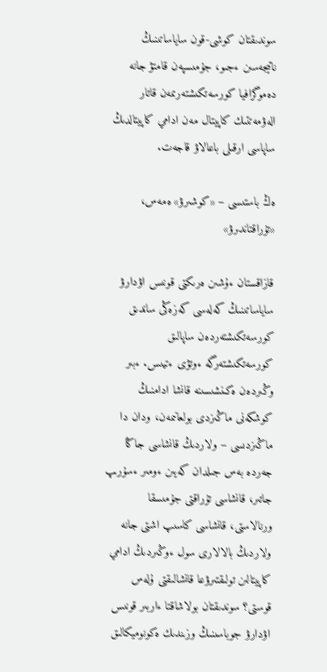سوندىقتان كوشى-قون ساياساتىنىڭ ناتيجەسىن ءجىو، جۇمىسپەن قامتۋ جانە دەموگرافيا كورسەتكىشتەرىمەن قاتار الەۋمەتتىك كاپيتال مەن ادامي كاپيتالدىڭ ساپاسى ارقىلى باعالاۋ قاجەت.

ەڭ باستىسى – «كوشىرۋ» ەمەس، «تۇراقتاندىرۋ»

قازاقستان ءۇشىن ەرىكتى قونىس اۋدارۋ ساياساتىنىڭ كەلەسى كەزەڭى ساندىق كورسەتكىشتەردەن ساپالىق كورسەتكىشتەرگە ءوتۋى ءتيىس. ءبىر وڭىردەن ەكىنشىسىنە قانشا ادامنىڭ كوشكەنى ماڭىزدى بولعانىمەن، ودان دا ماڭىزدىسى – ولاردىڭ قانشاسى جاڭا جەردە بەس جىلدان كەيىن ءومىر ءسۇرىپ جاتىر، قانشاسى تۇراقتى جۇمىسقا ورنالاستى، قانشاسى كاسىپ اشتى جانە ولاردىڭ بالالارى سول ءوڭىردىڭ ادامي كاپيتالىن تولىقتىرۋعا قانشالىقتى ۇلەس قوستى؟ سوندىقتان بولاشاقتا ءاربىر قونىس اۋدارۋ جوباسىنىڭ وزىندىك ەكونوميكالىق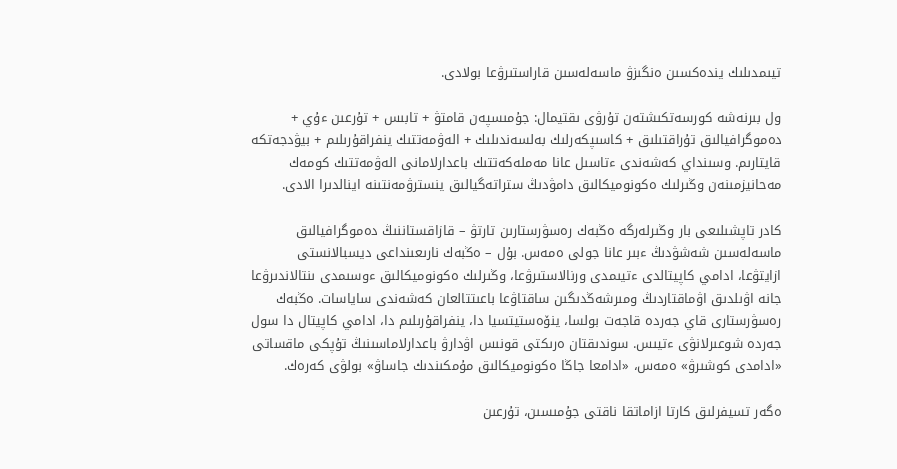تيىمدىلىك يندەكسىن ەنگىزۋ ماسەلەسىن قاراستىرۋعا بولادى.

ول بىرنەشە كورسەتكىشتەن تۇرۋى ىقتيمال: جۇمىسپەن قامتۋ + تابىس + تۇرعىن ءۇي + دەموگرافيالىق تۇراقتىلىق + كاسىپكەرلىك بەلسەندىلىك + الەۋمەتتىك ينفراقۇرىلىم + بيۋدجەتكە قايتارىم. وسىنداي كەشەندى ءتاسىل عانا مەملەكەتتىك باعدارلامانى الەۋمەتتىك كومەك مەحانيزمىنەن وڭىرلىك ەكونوميكالىق دامۋدىڭ ستراتەگيالىق ينسترۋمەنتىنە اينالدىرا الادى.

كادر تاپشىلىعى بار وڭىرلەرگە ەڭبەك رەسۋرستارىن تارتۋ – قازاقستاننىڭ دەموگرافيالىق ماسەلەسىن شەشۋدىڭ ءبىر عانا جولى ەمەس. بۇل – ەڭبەك نارىعىنداعى ديسبالانستى ازايتۋعا، ادامي كاپيتالدى ءتيىمدى ورنالاستىرۋعا، وڭىرلىك ەكونوميكالىق ءوسىمدى ىنتالاندىرۋعا جانە اۋىلدىق اۋماقتاردىڭ ومىرشەڭدىگىن ساقتاۋعا باعىتتالعان كەشەندى ساياسات. ەڭبەك رەسۋرستارى قاي جەردە قاجەت بولسا، ينۆەستيتسيا دا، ينفراقۇرىلىم دا، ادامي كاپيتال دا سول جەردە شوعىرلانۋى ءتيىس. سوندىقتان ەرىكتى قونىس اۋدارۋ باعدارلاماسىنىڭ تۇپكى ماقساتى «ادامدى كوشىرۋ» ەمەس، «ادامعا جاڭا ەكونوميكالىق مۇمكىندىك جاساۋ» بولۋى كەرەك.

ەگەر تسيفرلىق كارتا ازاماتقا ناقتى جۇمىسىن، تۇرعىن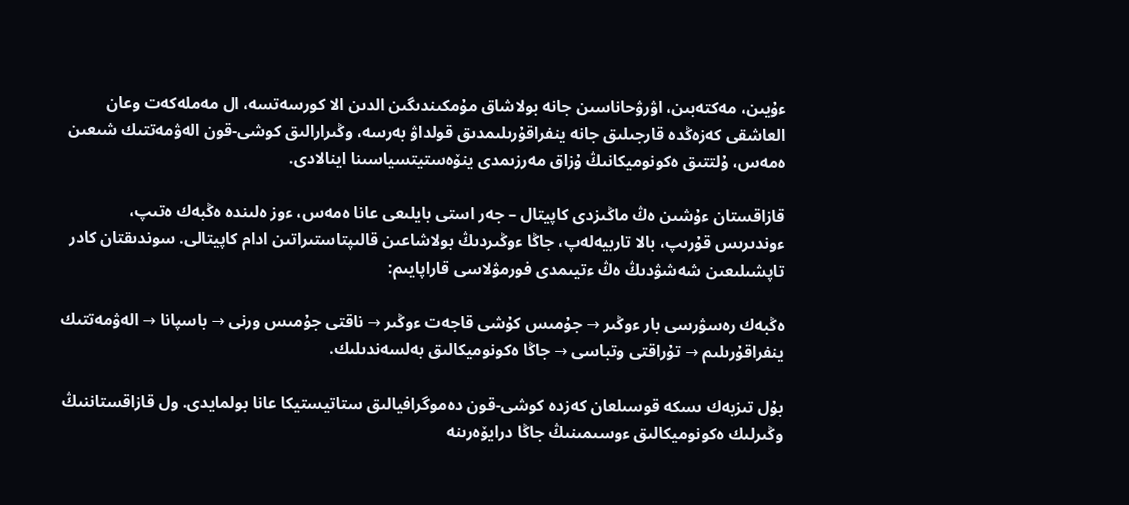ءۇيىن، مەكتەبىن، اۋرۋحاناسىن جانە بولاشاق مۇمكىندىگىن الدىن الا كورسەتسە، ال مەملەكەت وعان العاشقى كەزەڭدە قارجىلىق جانە ينفراقۇرىلىمدىق قولداۋ بەرسە، وڭىرارالىق كوشى-قون الەۋمەتتىك شىعىن ەمەس، ۇلتتىق ەكونوميكانىڭ ۇزاق مەرزىمدى ينۆەستيتسياسىنا اينالادى.

قازاقستان ءۇشىن ەڭ ماڭىزدى كاپيتال – جەر استى بايلىعى عانا ەمەس، ءوز ەلىندە ەڭبەك ەتىپ، ءوندىرىس قۇرىپ، بالا تاربيەلەپ، جاڭا ءوڭىردىڭ بولاشاعىن قالىپتاستىراتىن ادام كاپيتالى. سوندىقتان كادر تاپشىلىعىن شەشۋدىڭ ەڭ ءتيىمدى فورمۋلاسى قاراپايىم:

ەڭبەك رەسۋرسى بار ءوڭىر → جۇمىس كۇشى قاجەت ءوڭىر → ناقتى جۇمىس ورنى → باسپانا → الەۋمەتتىك ينفراقۇرىلىم → تۇراقتى وتباسى → جاڭا ەكونوميكالىق بەلسەندىلىك.

بۇل تىزبەك ىسكە قوسىلعان كەزدە كوشى-قون دەموگرافيالىق ستاتيستيكا عانا بولمايدى. ول قازاقستاننىڭ وڭىرلىك ەكونوميكالىق ءوسىمىنىڭ جاڭا درايۆەرىنە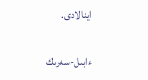اينالادى.

ءابىل-سەرىك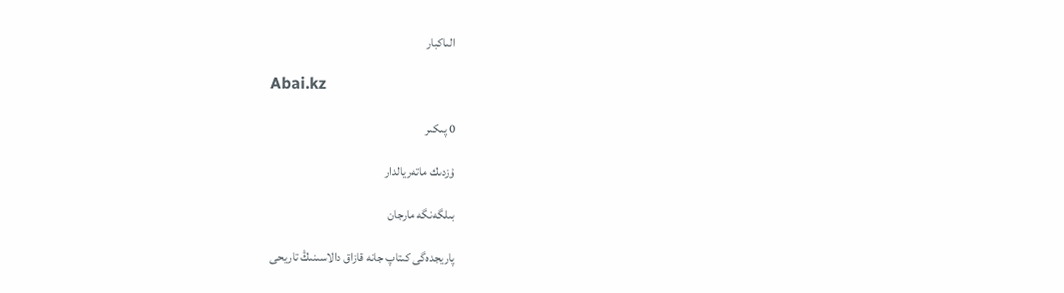الىاكبار

Abai.kz

0 پىكىر

ۇزدىك ماتەريالدار

بىلگەنگە مارجان

پاريجدەگى كىتاپ جانە قازاق دالاسىنىڭ تاريحى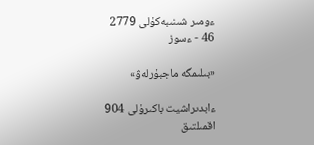ءومىر شىنىبەكۇلى 2779
46 - ءسوز

«بىلىمگە ماجبۇرلەۋ»

ءابدىراشيت باكىرۇلى 904
اقمىلتىق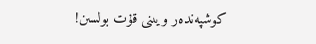كوشپەندەر ويىنى قۇت بولسىن!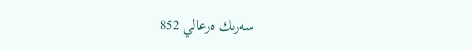سەرىك ەرعالي 852